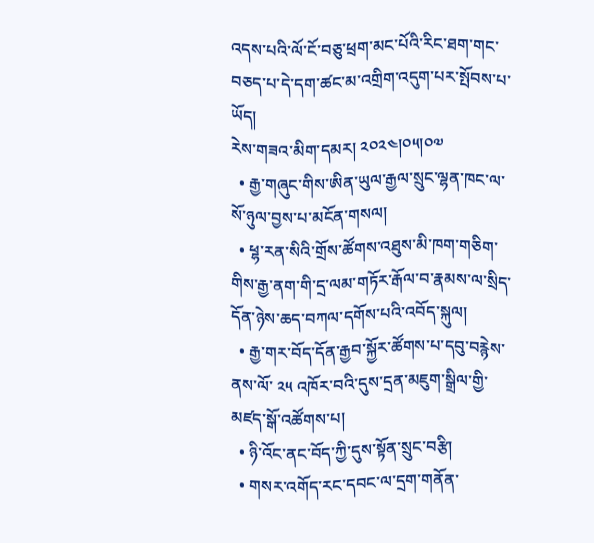འདས་པའི་ལོ་ངོ་བཅུ་ཕྲག་མང་པོའི་རིང་ཐག་གང་བཅད་པ་དེ་དག་ཚང་མ་འགྲིག་འདུག་པར་སྤོབས་པ་ཡོད།
རེས་གཟའ་མིག་དམར། ༢༠༢༤།༠༥།༠༧
  • རྒྱ་གཞུང་གིས་ཨིན་ཡུལ་རྒྱལ་སྲུང་ལྷན་ཁང་ལ་སོ་ཉུལ་བྱས་པ་མངོན་གསལ།
  • ཕྷ་རན་སིའི་གྲོས་ཚོགས་འཐུས་མི་ཁག་གཅིག་གིས་རྒྱ་ནག་གི་དྲ་ལམ་གཏོར་རྒོལ་བ་རྣམས་ལ་སྲིད་དོན་ཉེས་ཆད་བཀལ་དགོས་པའི་འབོད་སྐུལ།
  • རྒྱ་གར་བོད་དོན་རྒྱབ་སྐྱོར་ཚོགས་པ་དབུ་བརྙེས་ནས་ལོ་ ༢༥ འཁོར་བའི་དུས་དྲན་མཇུག་སྒྲིལ་གྱི་མཛད་སྒོ་འཚོགས་པ།
  • ཉི་འོང་ནང་བོད་ཀྱི་དུས་སྟོན་སྲུང་བརྩི།
  • གསར་འགོད་རང་དབང་ལ་དྲག་གནོན་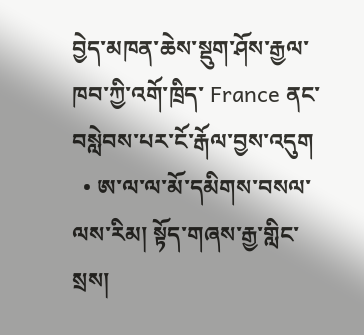བྱེད་མཁན་ཆེས་སྡུག་ཤོས་རྒྱལ་ཁབ་ཀྱི་འགོ་ཁྲིད་ France ནང་བསླེབས་པར་ངོ་རྒོལ་བྱས་འདུག
  • ཨ་ལ་ལ་མོ་དམིགས་བསལ་ལས་རིམ། སྟོད་གཞས་རྒྱ་གླིང་སྲས།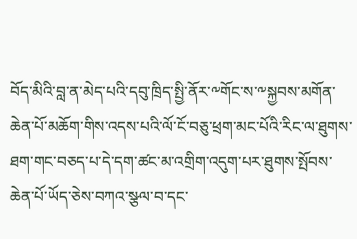བོད་མིའི་བླ་ན་མེད་པའི་དབུ་ཁྲིད་སྤྱི་ནོར་༸གོང་ས་༸སྐྱབས་མགོན་ཆེན་པོ་མཆོག་གིས་འདས་པའི་ལོ་ངོ་བཅུ་ཕྲག་མང་པོའི་རིང་ལ་ཐུགས་ཐག་གང་བཅད་པ་དེ་དག་ཚང་མ་འགྲིག་འདུག་པར་ཐུགས་སྤོབས་ཆེན་པོ་ཡོད་ཅེས་བཀའ་སྩལ་བ་དང་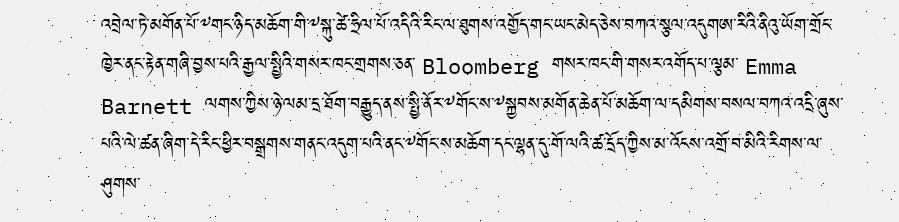འབྲེལ་ཏེ་མགོན་པོ་༸གང་ཉིད་མཆོག་གི་༸སྐུ་ཚེ་ཧྲིལ་པོ་འདིའི་རིང་ལ་ཐུགས་འགྱོད་གང་ཡང་མེད་ཅེས་བཀའ་སྩལ་འདུགཨ་རིའི་ནིའུ་ཡོག་གྲོང་ཁྱེར་ནང་རྟེན་གཞི་བྱས་པའི་རྒྱལ་སྤྱིའི་གསར་ཁང་གྲགས་ཅན་ Bloomberg གསར་ཁང་གི་གསར་འགོད་པ་ལྕམ་ Emma Barnett ལགས་ཀྱིས་ཉེ་ལམ་དྲ་ཐོག་བརྒྱུད་ནས་སྤྱི་ནོར་༸གོང་ས་༸སྐྱབས་མགོན་ཆེན་པོ་མཆོག་ལ་དམིགས་བསལ་བཀའ་འདྲི་ཞུས་པའི་ལེ་ཚན་ཞིག་དེ་རིང་ཕྱིར་བསྒྲགས་གནང་འདུག་པའི་ནང་༸གོང་ས་མཆོག་དང་ལྷན་དུ་གོ་ལའི་ཚ་དྲོད་ཀྱིས་མ་འོངས་འགྲོ་བ་མིའི་རིགས་ལ་ཤུགས་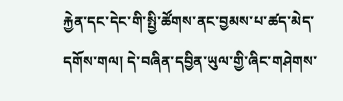རྐྱེན་དང་དེང་གི་སྤྱི་ཚོགས་ནང་བྱམས་པ་ཚད་མེད་དགོས་གལ། དེ་བཞིན་དབྱིན་ཡུལ་གྱི་ཞིང་གཤེགས་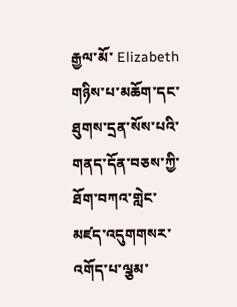རྒྱལ་མོ་ Elizabeth གཉིས་པ་མཆོག་དང་ཐུགས་དྲན་སོས་པའི་གནད་དོན་བཅས་ཀྱི་ཐོག་བཀའ་གླེང་མཛད་འདུགགསར་འགོད་པ་ལྕམ་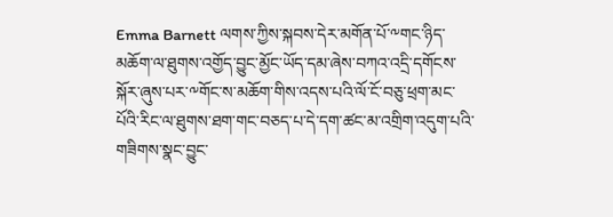Emma Barnett ལགས་ཀྱིས་སྐབས་དེར་མགོན་པོ་༸གང་ཉིད་མཆོག་ལ་ཐུགས་འགྱོད་བྱུང་མྱོང་ཡོད་དམ་ཞེས་བཀའ་འདྲི་དགོངས་སྐོར་ཞུས་པར་༸གོང་ས་མཆོག་གིས་འདས་པའི་ལོ་ངོ་བཅུ་ཕྲག་མང་པོའི་རིང་ལ་ཐུགས་ཐག་གང་བཅད་པ་དེ་དག་ཚང་མ་འགྲིག་འདུག་པའི་གཟིགས་སྣང་བྱུང་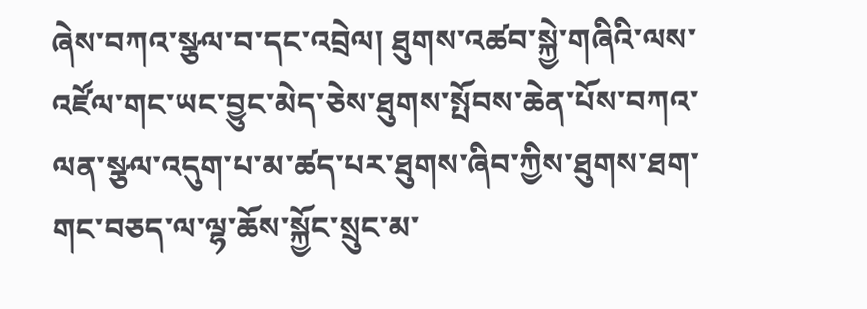ཞེས་བཀའ་སྩལ་བ་དང་འབྲེལ། ཐུགས་འཚབ་སྐྱེ་གཞིའི་ལས་འཛོལ་གང་ཡང་བྱུང་མེད་ཅེས་ཐུགས་སྤོབས་ཆེན་པོས་བཀའ་ལན་སྩལ་འདུག་པ་མ་ཚད་པར་ཐུགས་ཞིབ་ཀྱིས་ཐུགས་ཐག་གང་བཅད་ལ་ལྷ་ཆོས་སྐྱོང་སྲུང་མ་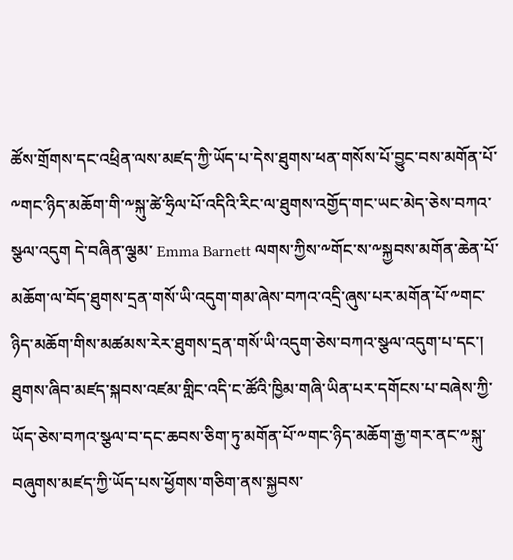ཚོས་གྲོགས་དང་འཕྲིན་ལས་མཛད་ཀྱི་ཡོད་པ་དེས་ཐུགས་ཕན་གསོས་པོ་བྱུང་བས་མགོན་པོ་༸གང་ཉིད་མཆོག་གི་༸སྐུ་ཚེ་ཧྲིལ་པོ་འདིའི་རིང་ལ་ཐུགས་འགྱོད་གང་ཡང་མེད་ཅེས་བཀའ་སྩལ་འདུག དེ་བཞིན་ལྕམ་ Emma Barnett ལགས་ཀྱིས་༸གོང་ས་༸སྐྱབས་མགོན་ཆེན་པོ་མཆོག་ལ་བོད་ཐུགས་དྲན་གསོ་ཡི་འདུག་གམ་ཞེས་བཀའ་འདྲི་ཞུས་པར་མགོན་པོ་༸གང་ཉིད་མཆོག་གིས་མཚམས་རེར་ཐུགས་དྲན་གསོ་ཡི་འདུག་ཅེས་བཀའ་སྩལ་འདུག་པ་དང་། ཐུགས་ཞིབ་མཛད་སྐབས་འཛམ་གླིང་འདི་ང་ཚོའི་ཁྱིམ་གཞི་ཡིན་པར་དགོངས་པ་བཞེས་ཀྱི་ཡོད་ཅེས་བཀའ་སྩལ་བ་དང་ཆབས་ཅིག་ཏུ་མགོན་པོ་༸གང་ཉིད་མཆོག་རྒྱ་གར་ནང་༸སྐུ་བཞུགས་མཛད་ཀྱི་ཡོད་པས་ཕྱོགས་གཅིག་ནས་སྐྱབས་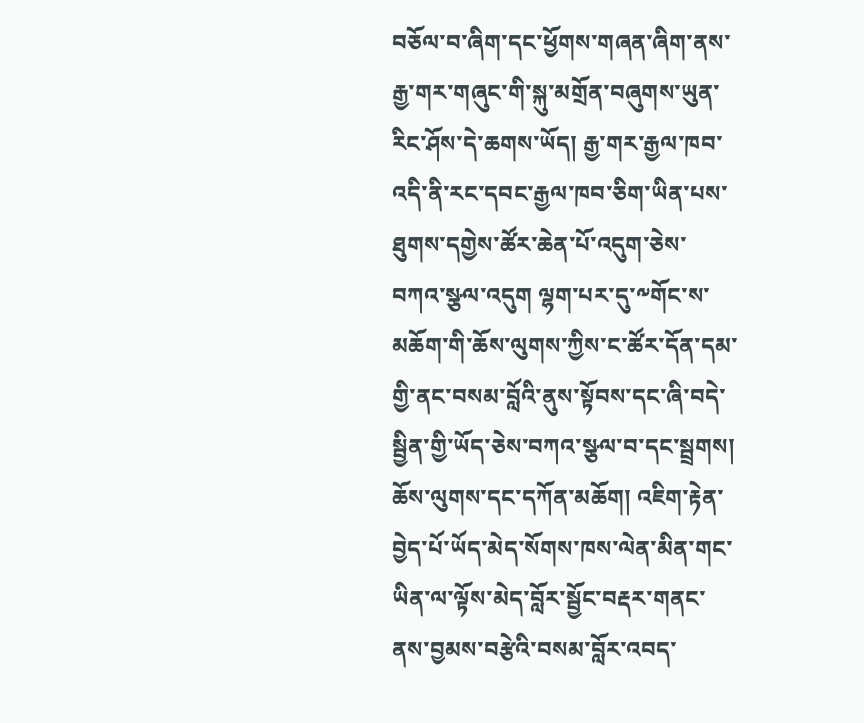བཅོལ་བ་ཞིག་དང་ཕྱོགས་གཞན་ཞིག་ནས་རྒྱ་གར་གཞུང་གི་སྐུ་མགྲོན་བཞུགས་ཡུན་རིང་ཤོས་དེ་ཆགས་ཡོད། རྒྱ་གར་རྒྱལ་ཁབ་འདི་ནི་རང་དབང་རྒྱལ་ཁབ་ཅིག་ཡིན་པས་ཐུགས་དགྱེས་ཚོར་ཆེན་པོ་འདུག་ཅེས་བཀའ་སྩལ་འདུག ལྷག་པར་དུ་༸གོང་ས་མཆོག་གི་ཆོས་ལུགས་ཀྱིས་ང་ཚོར་དོན་དམ་གྱི་ནང་བསམ་བློའི་ནུས་སྟོབས་དང་ཞི་བདེ་སྦྱིན་གྱི་ཡོད་ཅེས་བཀའ་སྩལ་བ་དང་སྦྲགས། ཆོས་ལུགས་དང་དཀོན་མཆོག། འཇིག་རྟེན་བྱེད་པོ་ཡོད་མེད་སོགས་ཁས་ལེན་མིན་གང་ཡིན་ལ་ལྟོས་མེད་བློར་སྦྱོང་བརྡར་གནང་ནས་བྱམས་བརྩེའི་བསམ་བློར་འབད་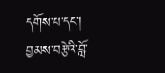དགོས་པ་དང་། བྱམས་བརྩེའི་བློ་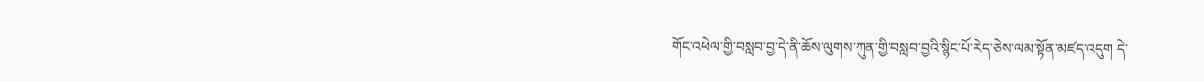གོང་འཕེལ་གྱི་བསླབ་བྱ་དེ་ནི་ཆོས་ལུགས་ཀུན་གྱི་བསླབ་བྱའི་སྙིང་པོ་རེད་ཅེས་ལམ་སྟོན་མཛད་འདུག དེ་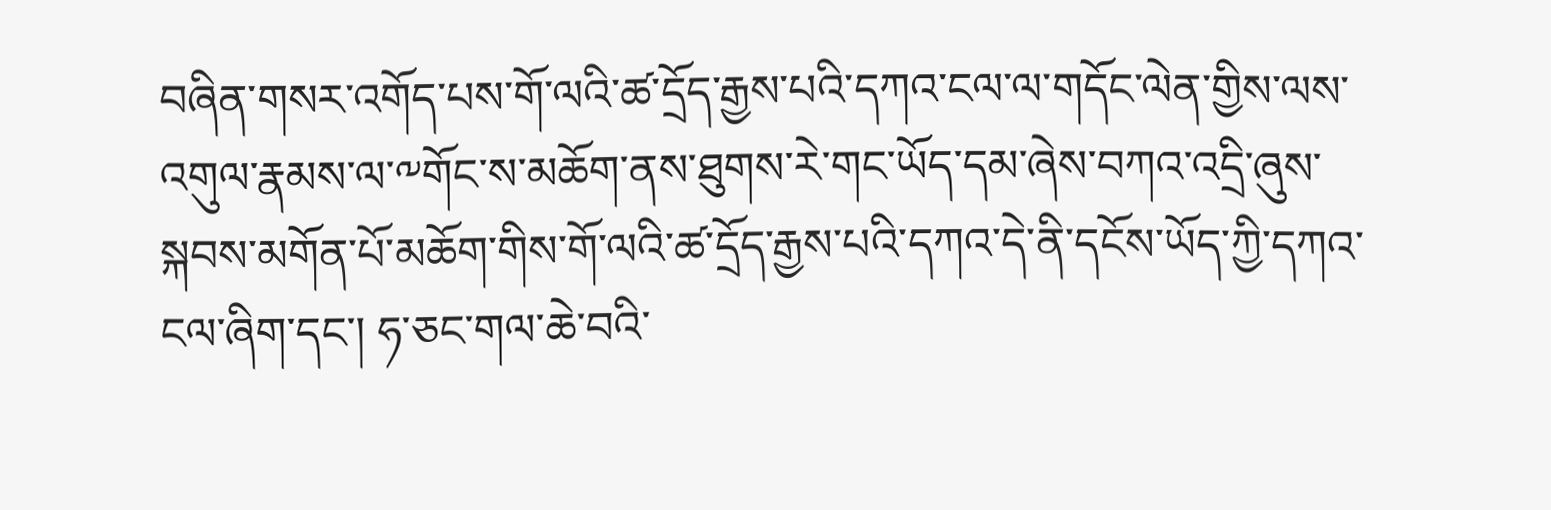བཞིན་གསར་འགོད་པས་གོ་ལའི་ཚ་དྲོད་རྒྱས་པའི་དཀའ་ངལ་ལ་གདོང་ལེན་གྱིས་ལས་འགུལ་རྣམས་ལ་༸གོང་ས་མཆོག་ནས་ཐུགས་རེ་གང་ཡོད་དམ་ཞེས་བཀའ་འདྲི་ཞུས་སྐབས་མགོན་པོ་མཆོག་གིས་གོ་ལའི་ཚ་དྲོད་རྒྱས་པའི་དཀའ་དེ་ནི་དངོས་ཡོད་ཀྱི་དཀའ་ངལ་ཞིག་དང་། ཧ་ཅང་གལ་ཆེ་བའི་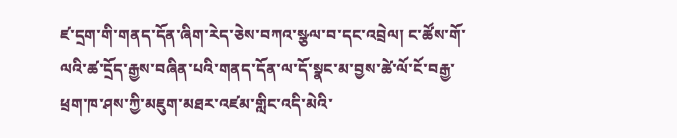ཛ་དྲག་གི་གནད་དོན་ཞིག་རེད་ཅེས་བཀའ་སྩལ་བ་དང་འབྲེལ། ང་ཚོས་གོ་ལའི་ཚ་དྲོད་རྒྱས་བཞིན་པའི་གནད་དོན་ལ་དོ་སྣང་མ་བྱས་ཚེ་ལོ་ངོ་བརྒྱ་ཕྲག་ཁ་ཤས་ཀྱི་མཇུག་མཐར་འཛམ་གླིང་འདི་མེའི་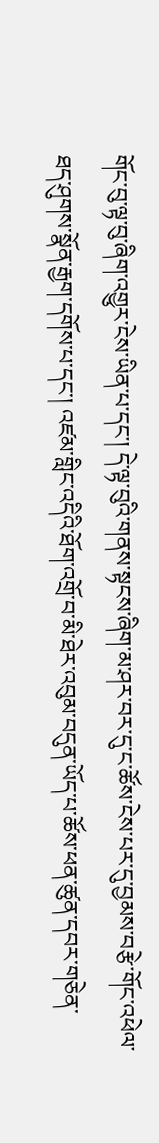གོང་བུ་ལྟ་བུ་ཞིག་འགྱུར་ངེས་ཡིན་པ་དང་། དེ་ལྟ་བུའི་གནས་སྟངས་ཞིག་མ་ཤར་བར་དུ་ང་ཚོས་ངེས་པར་དུ་བྱམས་བརྩེ་གོང་འཕེལ་ཐད་ཤུགས་སྣོན་རྒྱག་དགོས་པ་དང་། འཛམ་གླིང་འདིའི་ཐོག་འགྲོ་བ་མི་ཐེར་འབུམ་བདུན་ཡོད་པ་ཚོས་ཕན་ཚུན་དབར་གཅེན་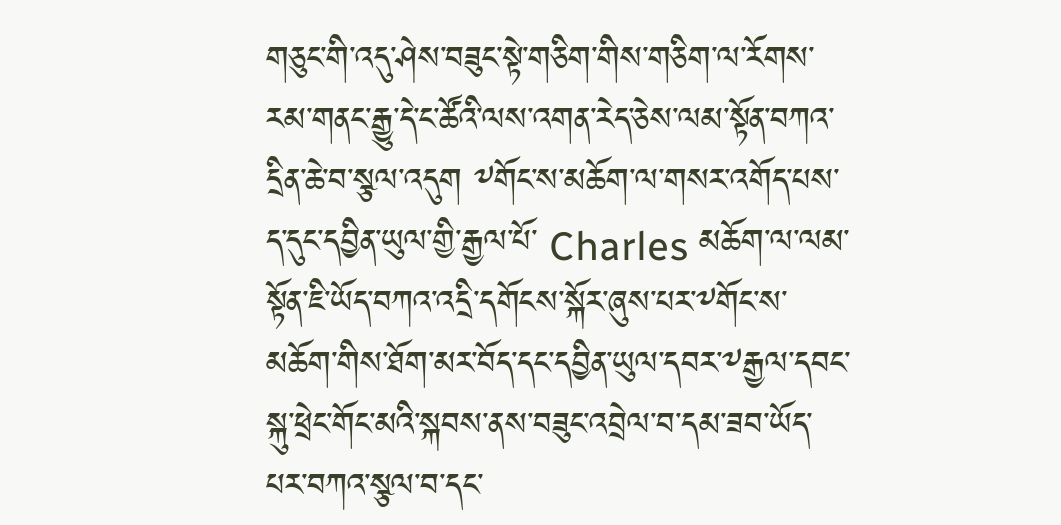གཅུང་གི་འདུ་ཤེས་བཟུང་སྟེ་གཅིག་གིས་གཅིག་ལ་རོགས་རམ་གནང་རྒྱུ་དེ་ང་ཚོའི་ལས་འགན་རེད་ཅེས་ལམ་སྟོན་བཀའ་དྲིན་ཆེ་བ་སྩལ་འདུག ༸གོང་ས་མཆོག་ལ་གསར་འགོད་པས་ད་དུང་དབྱིན་ཡུལ་གྱི་རྒྱལ་པོ་ Charles མཆོག་ལ་ལམ་སྟོན་ཇི་ཡོད་བཀའ་འདྲི་དགོངས་སྐོར་ཞུས་པར་༸གོང་ས་མཆོག་གིས་ཐོག་མར་བོད་དང་དབྱིན་ཡུལ་དབར་༸རྒྱལ་དབང་སྐུ་ཕྲེང་གོང་མའི་སྐབས་ནས་བཟུང་འབྲེལ་བ་དམ་ཟབ་ཡོད་པར་བཀའ་སྩལ་བ་དང་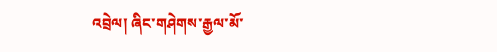འབྲེལ། ཞིང་གཤེགས་རྒྱལ་མོ་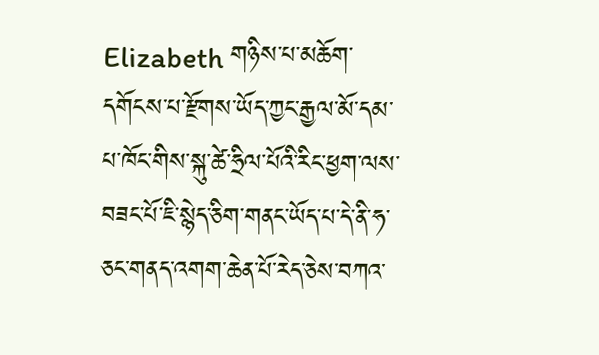Elizabeth གཉིས་པ་མཆོག་དགོངས་པ་རྫོགས་ཡོད་ཀྱང་རྒྱལ་མོ་དམ་པ་ཁོང་གིས་སྐུ་ཚེ་ཧྲིལ་པོའི་རིང་ཕྱག་ལས་བཟང་པོ་ཇི་སྙེད་ཅིག་གནང་ཡོད་པ་དེ་ནི་ཧ་ཅང་གནད་འགག་ཆེན་པོ་རེད་ཅེས་བཀའ་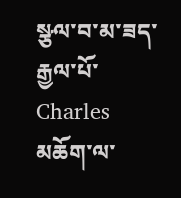སྩལ་བ་མ་ཟད་རྒྱལ་པོ་ Charles མཆོག་ལ་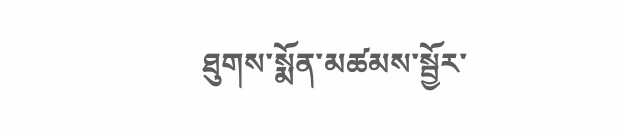ཐུགས་སྨོན་མཚམས་སྦྱོར་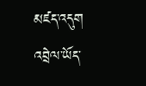མཛད་འདུག
འབྲེལ་ཡོད་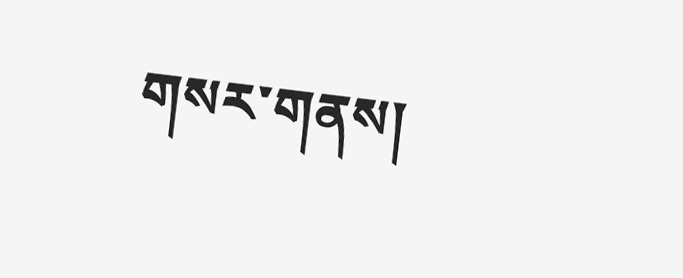གསར་གནས།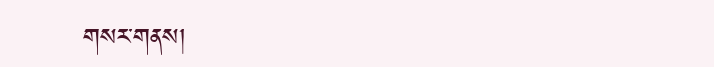གསར་གནས།